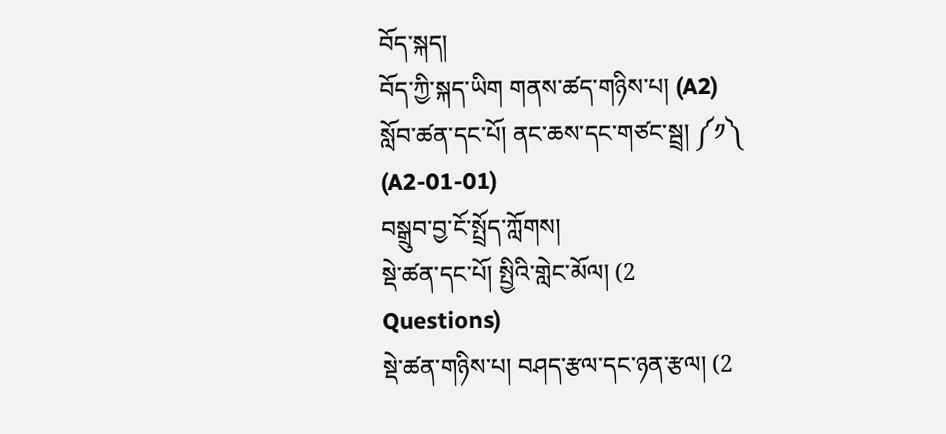བོད་སྐད།
བོད་ཀྱི་སྐད་ཡིག གནས་ཚད་གཉིས་པ། (A2)
སློབ་ཚན་དང་པོ། ནང་ཆས་དང་གཙང་སྦྲ། ༼༡༽ (A2-01-01)
བསྒྲུབ་བྱ་ངོ་སྤྲོད་ཀློགས།
སྡེ་ཚན་དང་པོ། སྤྱིའི་གླེང་མོལ། (2 Questions)
སྡེ་ཚན་གཉིས་པ། བཤད་རྩལ་དང་ཉན་རྩལ། (2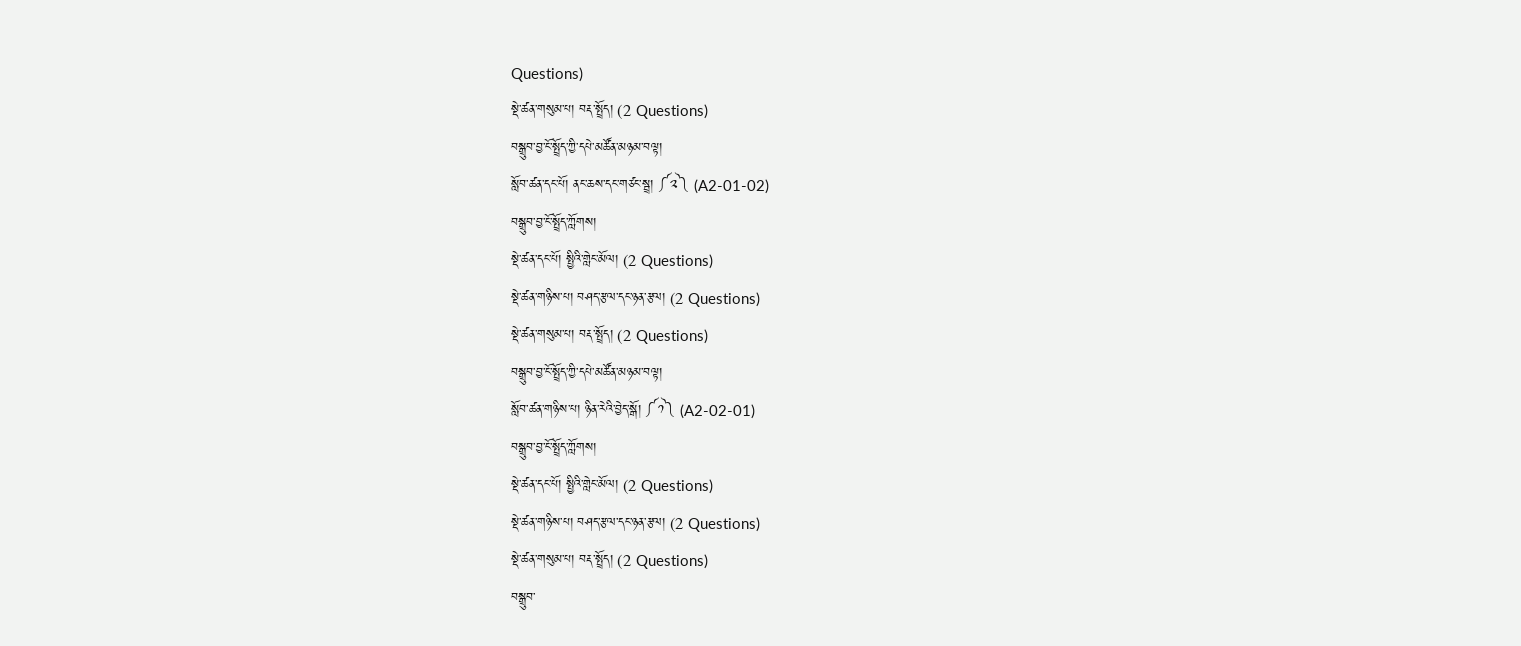Questions)
སྡེ་ཚན་གསུམ་པ། བརྡ་སྤྲོད། (2 Questions)
བསྒྲུབ་བྱ་ངོ་སྤྲོད་ཀྱི་དཔེ་མཚོན་མཉམ་བལྟ།
སློབ་ཚན་དང་པོ། ནང་ཆས་དང་གཙང་སྦྲ། ༼༢༽ (A2-01-02)
བསྒྲུབ་བྱ་ངོ་སྤྲོད་ཀློགས།
སྡེ་ཚན་དང་པོ། སྤྱིའི་གླེང་མོལ། (2 Questions)
སྡེ་ཚན་གཉིས་པ། བཤད་རྩལ་དང་ཉན་རྩལ། (2 Questions)
སྡེ་ཚན་གསུམ་པ། བརྡ་སྤྲོད། (2 Questions)
བསྒྲུབ་བྱ་ངོ་སྤྲོད་ཀྱི་དཔེ་མཚོན་མཉམ་བལྟ།
སློབ་ཚན་གཉིས་པ། ཉིན་རེའི་བྱེད་སྒོ། ༼༡༽ (A2-02-01)
བསྒྲུབ་བྱ་ངོ་སྤྲོད་ཀློགས།
སྡེ་ཚན་དང་པོ། སྤྱིའི་གླེང་མོལ། (2 Questions)
སྡེ་ཚན་གཉིས་པ། བཤད་རྩལ་དང་ཉན་རྩལ། (2 Questions)
སྡེ་ཚན་གསུམ་པ། བརྡ་སྤྲོད། (2 Questions)
བསྒྲུབ་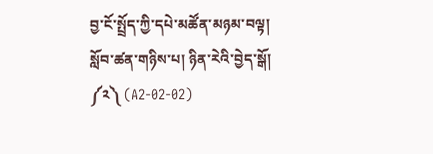བྱ་ངོ་སྤྲོད་ཀྱི་དཔེ་མཚོན་མཉམ་བལྟ།
སློབ་ཚན་གཉིས་པ། ཉིན་རེའི་བྱེད་སྒོ། ༼༢༽ (A2-02-02)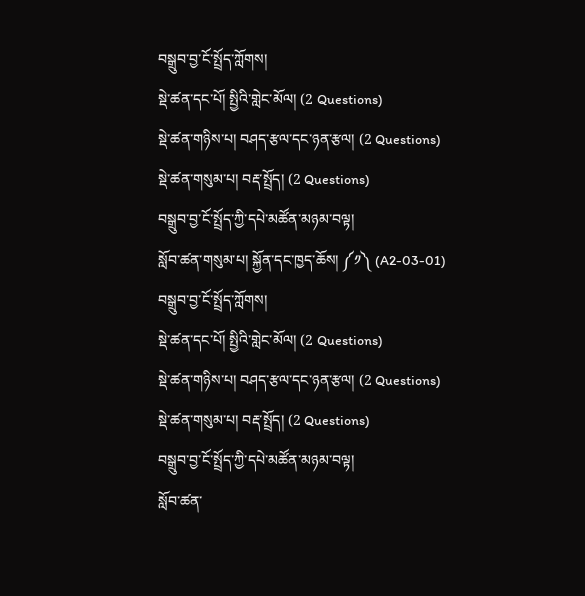བསྒྲུབ་བྱ་ངོ་སྤྲོད་ཀློགས།
སྡེ་ཚན་དང་པོ། སྤྱིའི་གླེང་མོལ། (2 Questions)
སྡེ་ཚན་གཉིས་པ། བཤད་རྩལ་དང་ཉན་རྩལ། (2 Questions)
སྡེ་ཚན་གསུམ་པ། བརྡ་སྤྲོད། (2 Questions)
བསྒྲུབ་བྱ་ངོ་སྤྲོད་ཀྱི་དཔེ་མཚོན་མཉམ་བལྟ།
སློབ་ཚན་གསུམ་པ། སྐྱོན་དང་ཁྱད་ཆོས། ༼༡༽ (A2-03-01)
བསྒྲུབ་བྱ་ངོ་སྤྲོད་ཀློགས།
སྡེ་ཚན་དང་པོ། སྤྱིའི་གླེང་མོལ། (2 Questions)
སྡེ་ཚན་གཉིས་པ། བཤད་རྩལ་དང་ཉན་རྩལ། (2 Questions)
སྡེ་ཚན་གསུམ་པ། བརྡ་སྤྲོད། (2 Questions)
བསྒྲུབ་བྱ་ངོ་སྤྲོད་ཀྱི་དཔེ་མཚོན་མཉམ་བལྟ།
སློབ་ཚན་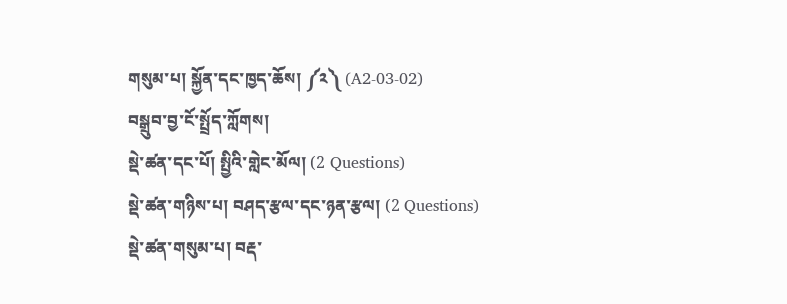གསུམ་པ། སྐྱོན་དང་ཁྱད་ཆོས། ༼༢༽ (A2-03-02)
བསྒྲུབ་བྱ་ངོ་སྤྲོད་ཀློགས།
སྡེ་ཚན་དང་པོ། སྤྱིའི་གླེང་མོལ། (2 Questions)
སྡེ་ཚན་གཉིས་པ། བཤད་རྩལ་དང་ཉན་རྩལ། (2 Questions)
སྡེ་ཚན་གསུམ་པ། བརྡ་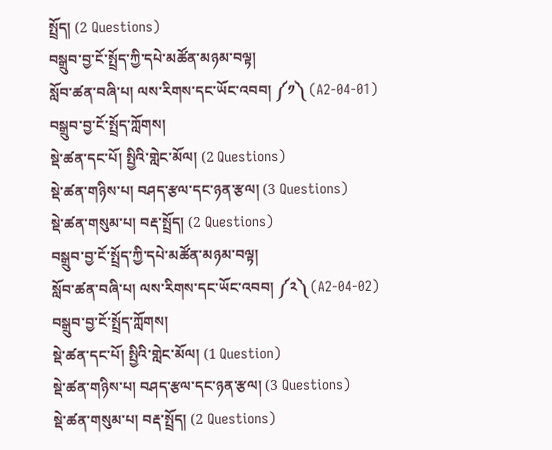སྤྲོད། (2 Questions)
བསྒྲུབ་བྱ་ངོ་སྤྲོད་ཀྱི་དཔེ་མཚོན་མཉམ་བལྟ།
སློབ་ཚན་བཞི་པ། ལས་རིགས་དང་ཡོང་འབབ། ༼༡༽ (A2-04-01)
བསྒྲུབ་བྱ་ངོ་སྤྲོད་ཀློགས།
སྡེ་ཚན་དང་པོ། སྤྱིའི་གླེང་མོལ། (2 Questions)
སྡེ་ཚན་གཉིས་པ། བཤད་རྩལ་དང་ཉན་རྩལ། (3 Questions)
སྡེ་ཚན་གསུམ་པ། བརྡ་སྤྲོད། (2 Questions)
བསྒྲུབ་བྱ་ངོ་སྤྲོད་ཀྱི་དཔེ་མཚོན་མཉམ་བལྟ།
སློབ་ཚན་བཞི་པ། ལས་རིགས་དང་ཡོང་འབབ། ༼༢༽ (A2-04-02)
བསྒྲུབ་བྱ་ངོ་སྤྲོད་ཀློགས།
སྡེ་ཚན་དང་པོ། སྤྱིའི་གླེང་མོལ། (1 Question)
སྡེ་ཚན་གཉིས་པ། བཤད་རྩལ་དང་ཉན་རྩལ། (3 Questions)
སྡེ་ཚན་གསུམ་པ། བརྡ་སྤྲོད། (2 Questions)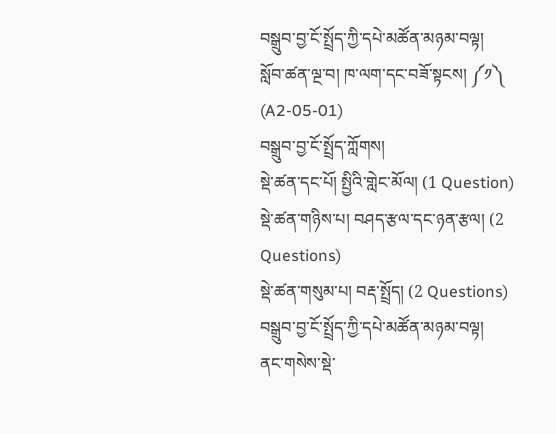བསྒྲུབ་བྱ་ངོ་སྤྲོད་ཀྱི་དཔེ་མཚོན་མཉམ་བལྟ།
སློབ་ཚན་ལྔ་བ། ཁ་ལག་དང་བཟོ་སྟངས། ༼༡༽ (A2-05-01)
བསྒྲུབ་བྱ་ངོ་སྤྲོད་ཀློགས།
སྡེ་ཚན་དང་པོ། སྤྱིའི་གླེང་མོལ། (1 Question)
སྡེ་ཚན་གཉིས་པ། བཤད་རྩལ་དང་ཉན་རྩལ། (2 Questions)
སྡེ་ཚན་གསུམ་པ། བརྡ་སྤྲོད། (2 Questions)
བསྒྲུབ་བྱ་ངོ་སྤྲོད་ཀྱི་དཔེ་མཚོན་མཉམ་བལྟ།
ནང་གསེས་སྡེ་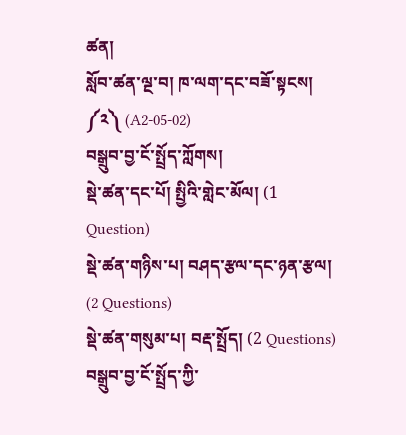ཚན།
སློབ་ཚན་ལྔ་བ། ཁ་ལག་དང་བཟོ་སྟངས། ༼༢༽ (A2-05-02)
བསྒྲུབ་བྱ་ངོ་སྤྲོད་ཀློགས།
སྡེ་ཚན་དང་པོ། སྤྱིའི་གླེང་མོལ། (1 Question)
སྡེ་ཚན་གཉིས་པ། བཤད་རྩལ་དང་ཉན་རྩལ། (2 Questions)
སྡེ་ཚན་གསུམ་པ། བརྡ་སྤྲོད། (2 Questions)
བསྒྲུབ་བྱ་ངོ་སྤྲོད་ཀྱི་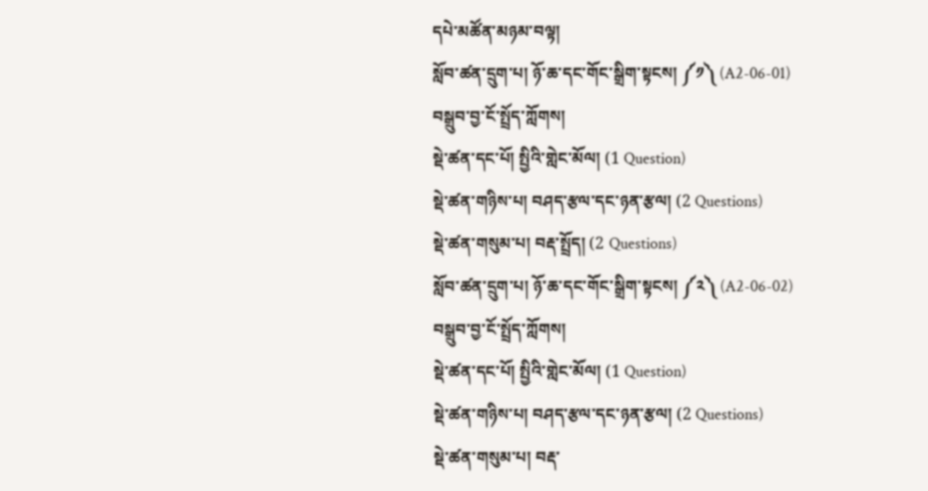དཔེ་མཚོན་མཉམ་བལྟ།
སློབ་ཚན་དྲུག་པ། ཉོ་ཆ་དང་གོང་སྒྲིག་སྟངས། ༼༡༽ (A2-06-01)
བསྒྲུབ་བྱ་ངོ་སྤྲོད་ཀློགས།
སྡེ་ཚན་དང་པོ། སྤྱིའི་གླེང་མོལ། (1 Question)
སྡེ་ཚན་གཉིས་པ། བཤད་རྩལ་དང་ཉན་རྩལ། (2 Questions)
སྡེ་ཚན་གསུམ་པ། བརྡ་སྤྲོད། (2 Questions)
སློབ་ཚན་དྲུག་པ། ཉོ་ཆ་དང་གོང་སྒྲིག་སྟངས། ༼༢༽ (A2-06-02)
བསྒྲུབ་བྱ་ངོ་སྤྲོད་ཀློགས།
སྡེ་ཚན་དང་པོ། སྤྱིའི་གླེང་མོལ། (1 Question)
སྡེ་ཚན་གཉིས་པ། བཤད་རྩལ་དང་ཉན་རྩལ། (2 Questions)
སྡེ་ཚན་གསུམ་པ། བརྡ་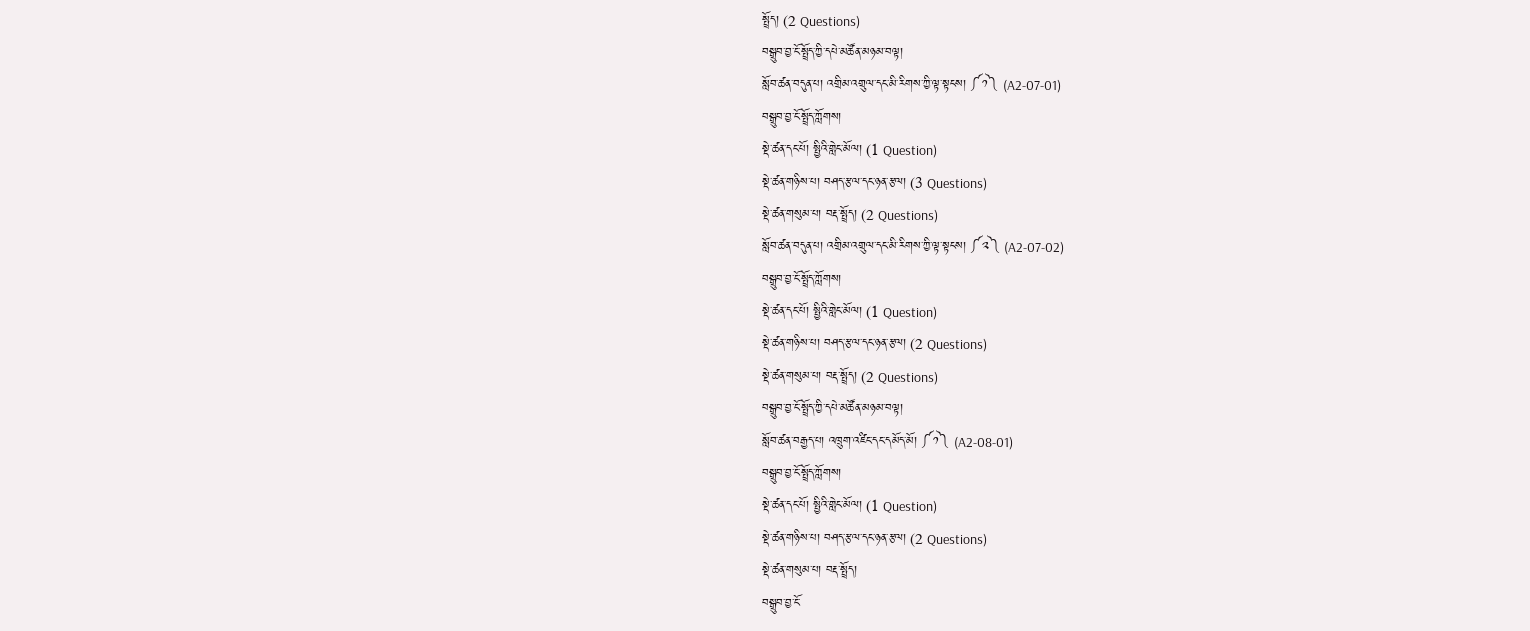སྤྲོད། (2 Questions)
བསྒྲུབ་བྱ་ངོ་སྤྲོད་ཀྱི་དཔེ་མཚོན་མཉམ་བལྟ།
སློབ་ཚན་བདུན་པ། འགྲིམ་འགྲུལ་དང་མི་རིགས་ཀྱི་ལྟ་སྟངས། ༼༡༽ (A2-07-01)
བསྒྲུབ་བྱ་ངོ་སྤྲོད་ཀློགས།
སྡེ་ཚན་དང་པོ། སྤྱིའི་གླེང་མོལ། (1 Question)
སྡེ་ཚན་གཉིས་པ། བཤད་རྩལ་དང་ཉན་རྩལ། (3 Questions)
སྡེ་ཚན་གསུམ་པ། བརྡ་སྤྲོད། (2 Questions)
སློབ་ཚན་བདུན་པ། འགྲིམ་འགྲུལ་དང་མི་རིགས་ཀྱི་ལྟ་སྟངས། ༼༢༽ (A2-07-02)
བསྒྲུབ་བྱ་ངོ་སྤྲོད་ཀློགས།
སྡེ་ཚན་དང་པོ། སྤྱིའི་གླེང་མོལ། (1 Question)
སྡེ་ཚན་གཉིས་པ། བཤད་རྩལ་དང་ཉན་རྩལ། (2 Questions)
སྡེ་ཚན་གསུམ་པ། བརྡ་སྤྲོད། (2 Questions)
བསྒྲུབ་བྱ་ངོ་སྤྲོད་ཀྱི་དཔེ་མཚོན་མཉམ་བལྟ།
སློབ་ཚན་བརྒྱད་པ། འཁྲུག་འཛིང་དང་དམོད་མོ། ༼༡༽ (A2-08-01)
བསྒྲུབ་བྱ་ངོ་སྤྲོད་ཀློགས།
སྡེ་ཚན་དང་པོ། སྤྱིའི་གླེང་མོལ། (1 Question)
སྡེ་ཚན་གཉིས་པ། བཤད་རྩལ་དང་ཉན་རྩལ། (2 Questions)
སྡེ་ཚན་གསུམ་པ། བརྡ་སྤྲོད།
བསྒྲུབ་བྱ་ངོ་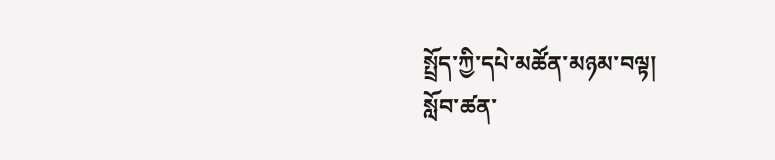སྤྲོད་ཀྱི་དཔེ་མཚོན་མཉམ་བལྟ།
སློབ་ཚན་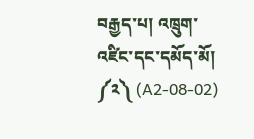བརྒྱད་པ། འཁྲུག་འཛིང་དང་དམོད་མོ། ༼༢༽ (A2-08-02)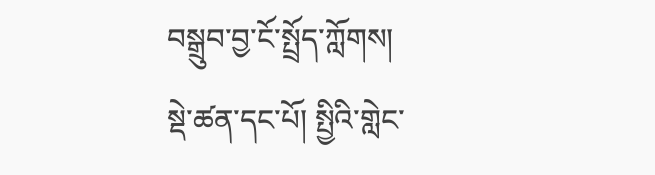བསྒྲུབ་བྱ་ངོ་སྤྲོད་ཀློགས།
སྡེ་ཚན་དང་པོ། སྤྱིའི་གླེང་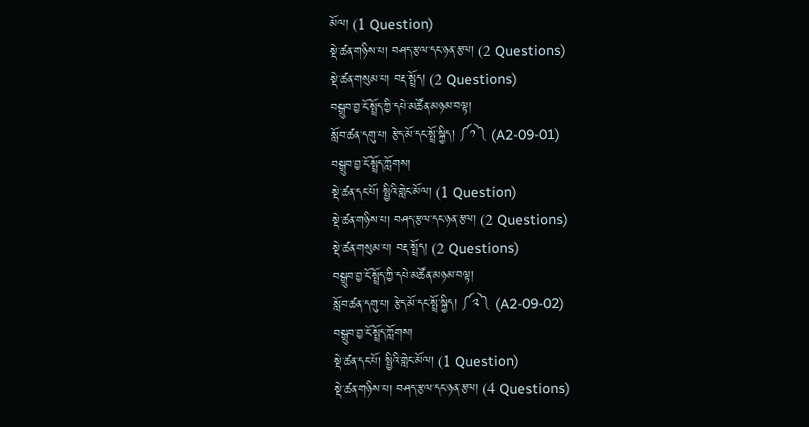མོལ། (1 Question)
སྡེ་ཚན་གཉིས་པ། བཤད་རྩལ་དང་ཉན་རྩལ། (2 Questions)
སྡེ་ཚན་གསུམ་པ། བརྡ་སྤྲོད། (2 Questions)
བསྒྲུབ་བྱ་ངོ་སྤྲོད་ཀྱི་དཔེ་མཚོན་མཉམ་བལྟ།
སློབ་ཚན་དགུ་པ། རྩེད་མོ་དང་སྤྲོ་སྐྱིད། ༼༡༽ (A2-09-01)
བསྒྲུབ་བྱ་ངོ་སྤྲོད་ཀློགས།
སྡེ་ཚན་དང་པོ། སྤྱིའི་གླེང་མོལ། (1 Question)
སྡེ་ཚན་གཉིས་པ། བཤད་རྩལ་དང་ཉན་རྩལ། (2 Questions)
སྡེ་ཚན་གསུམ་པ། བརྡ་སྤྲོད། (2 Questions)
བསྒྲུབ་བྱ་ངོ་སྤྲོད་ཀྱི་དཔེ་མཚོན་མཉམ་བལྟ།
སློབ་ཚན་དགུ་པ། རྩེད་མོ་དང་སྤྲོ་སྐྱིད། ༼༢༽ (A2-09-02)
བསྒྲུབ་བྱ་ངོ་སྤྲོད་ཀློགས།
སྡེ་ཚན་དང་པོ། སྤྱིའི་གླེང་མོལ། (1 Question)
སྡེ་ཚན་གཉིས་པ། བཤད་རྩལ་དང་ཉན་རྩལ། (4 Questions)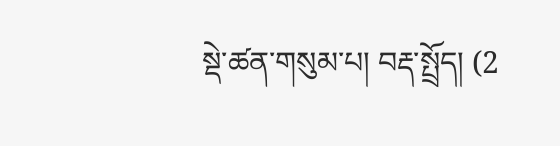སྡེ་ཚན་གསུམ་པ། བརྡ་སྤྲོད། (2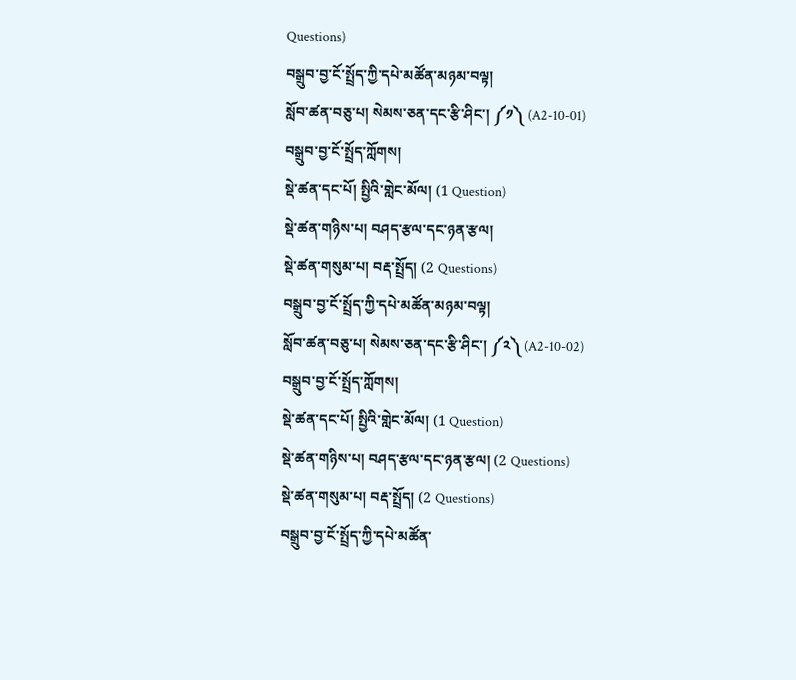Questions)
བསྒྲུབ་བྱ་ངོ་སྤྲོད་ཀྱི་དཔེ་མཚོན་མཉམ་བལྟ།
སློབ་ཚན་བཅུ་པ། སེམས་ཅན་དང་རྩི་ཤིང་། ༼༡༽ (A2-10-01)
བསྒྲུབ་བྱ་ངོ་སྤྲོད་ཀློགས།
སྡེ་ཚན་དང་པོ། སྤྱིའི་གླེང་མོལ། (1 Question)
སྡེ་ཚན་གཉིས་པ། བཤད་རྩལ་དང་ཉན་རྩལ།
སྡེ་ཚན་གསུམ་པ། བརྡ་སྤྲོད། (2 Questions)
བསྒྲུབ་བྱ་ངོ་སྤྲོད་ཀྱི་དཔེ་མཚོན་མཉམ་བལྟ།
སློབ་ཚན་བཅུ་པ། སེམས་ཅན་དང་རྩི་ཤིང་། ༼༢༽ (A2-10-02)
བསྒྲུབ་བྱ་ངོ་སྤྲོད་ཀློགས།
སྡེ་ཚན་དང་པོ། སྤྱིའི་གླེང་མོལ། (1 Question)
སྡེ་ཚན་གཉིས་པ། བཤད་རྩལ་དང་ཉན་རྩལ། (2 Questions)
སྡེ་ཚན་གསུམ་པ། བརྡ་སྤྲོད། (2 Questions)
བསྒྲུབ་བྱ་ངོ་སྤྲོད་ཀྱི་དཔེ་མཚོན་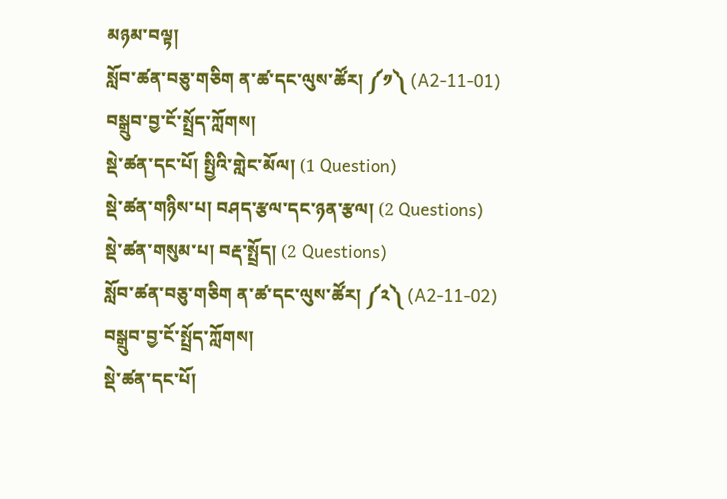མཉམ་བལྟ།
སློབ་ཚན་བཅུ་གཅིག ན་ཚ་དང་ལུས་ཚོར། ༼༡༽ (A2-11-01)
བསྒྲུབ་བྱ་ངོ་སྤྲོད་ཀློགས།
སྡེ་ཚན་དང་པོ། སྤྱིའི་གླེང་མོལ། (1 Question)
སྡེ་ཚན་གཉིས་པ། བཤད་རྩལ་དང་ཉན་རྩལ། (2 Questions)
སྡེ་ཚན་གསུམ་པ། བརྡ་སྤྲོད། (2 Questions)
སློབ་ཚན་བཅུ་གཅིག ན་ཚ་དང་ལུས་ཚོར། ༼༢༽ (A2-11-02)
བསྒྲུབ་བྱ་ངོ་སྤྲོད་ཀློགས།
སྡེ་ཚན་དང་པོ།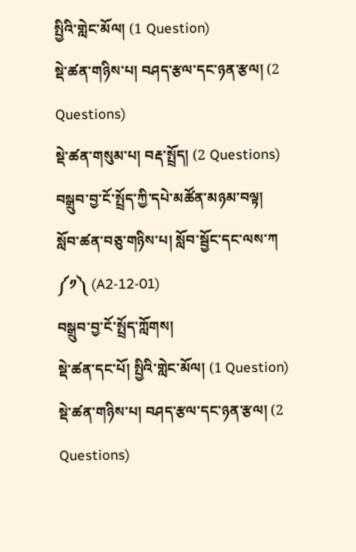སྤྱིའི་གླེང་མོལ། (1 Question)
སྡེ་ཚན་གཉིས་པ། བཤད་རྩལ་དང་ཉན་རྩལ། (2 Questions)
སྡེ་ཚན་གསུམ་པ། བརྡ་སྤྲོད། (2 Questions)
བསྒྲུབ་བྱ་ངོ་སྤྲོད་ཀྱི་དཔེ་མཚོན་མཉམ་བལྟ།
སློབ་ཚན་བཅུ་གཉིས་པ། སློབ་སྦྱོང་དང་ལས་ཀ ༼༡༽ (A2-12-01)
བསྒྲུབ་བྱ་ངོ་སྤྲོད་ཀློགས།
སྡེ་ཚན་དང་པོ། སྤྱིའི་གླེང་མོལ། (1 Question)
སྡེ་ཚན་གཉིས་པ། བཤད་རྩལ་དང་ཉན་རྩལ། (2 Questions)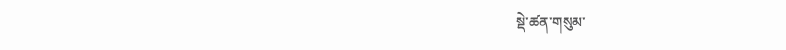སྡེ་ཚན་གསུམ་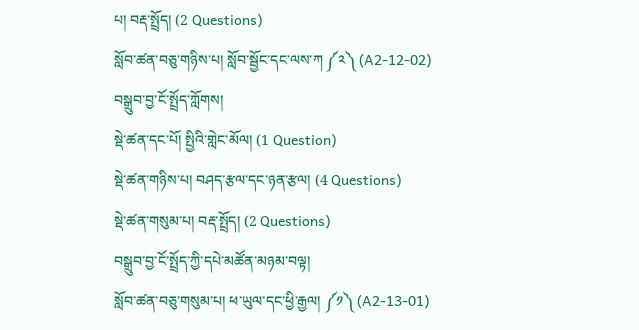པ། བརྡ་སྤྲོད། (2 Questions)
སློབ་ཚན་བཅུ་གཉིས་པ། སློབ་སྦྱོང་དང་ལས་ཀ ༼༢༽ (A2-12-02)
བསྒྲུབ་བྱ་ངོ་སྤྲོད་ཀློགས།
སྡེ་ཚན་དང་པོ། སྤྱིའི་གླེང་མོལ། (1 Question)
སྡེ་ཚན་གཉིས་པ། བཤད་རྩལ་དང་ཉན་རྩལ། (4 Questions)
སྡེ་ཚན་གསུམ་པ། བརྡ་སྤྲོད། (2 Questions)
བསྒྲུབ་བྱ་ངོ་སྤྲོད་ཀྱི་དཔེ་མཚོན་མཉམ་བལྟ།
སློབ་ཚན་བཅུ་གསུམ་པ། ཕ་ཡུལ་དང་ཕྱི་རྒྱལ། ༼༡༽ (A2-13-01)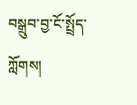བསྒྲུབ་བྱ་ངོ་སྤྲོད་ཀློགས།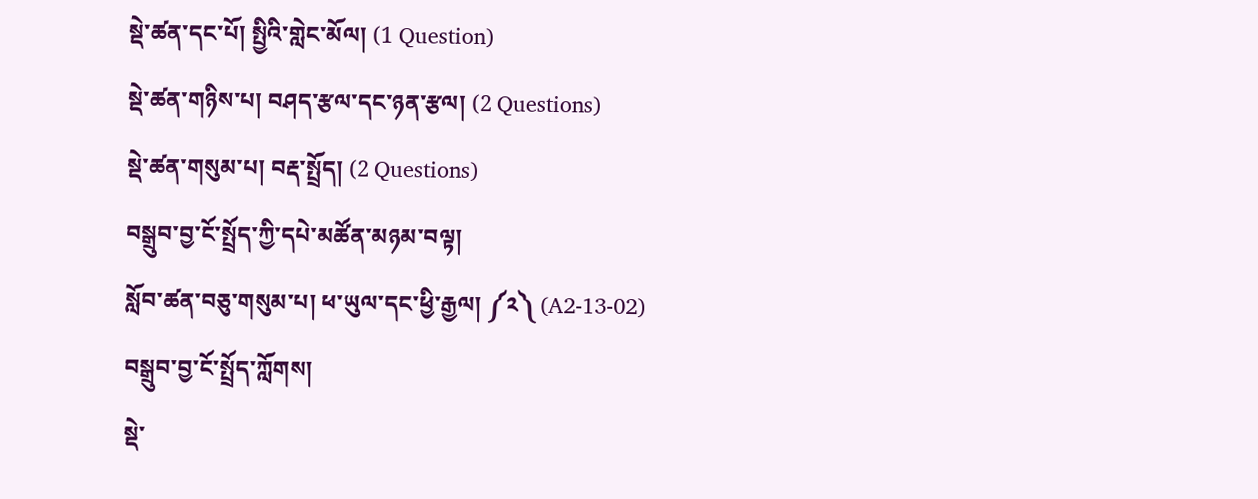སྡེ་ཚན་དང་པོ། སྤྱིའི་གླེང་མོལ། (1 Question)
སྡེ་ཚན་གཉིས་པ། བཤད་རྩལ་དང་ཉན་རྩལ། (2 Questions)
སྡེ་ཚན་གསུམ་པ། བརྡ་སྤྲོད། (2 Questions)
བསྒྲུབ་བྱ་ངོ་སྤྲོད་ཀྱི་དཔེ་མཚོན་མཉམ་བལྟ།
སློབ་ཚན་བཅུ་གསུམ་པ། ཕ་ཡུལ་དང་ཕྱི་རྒྱལ། ༼༢༽ (A2-13-02)
བསྒྲུབ་བྱ་ངོ་སྤྲོད་ཀློགས།
སྡེ་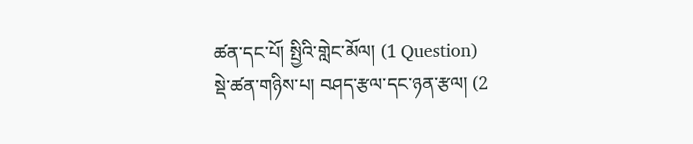ཚན་དང་པོ། སྤྱིའི་གླེང་མོལ། (1 Question)
སྡེ་ཚན་གཉིས་པ། བཤད་རྩལ་དང་ཉན་རྩལ། (2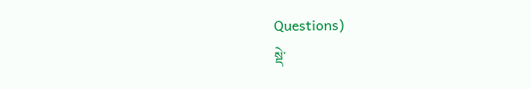Questions)
སྡེ་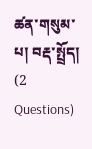ཚན་གསུམ་པ། བརྡ་སྤྲོད། (2 Questions)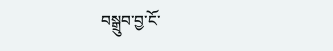བསྒྲུབ་བྱ་ངོ་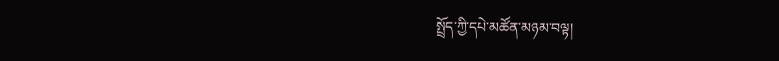སྤྲོད་ཀྱི་དཔེ་མཚོན་མཉམ་བལྟ།